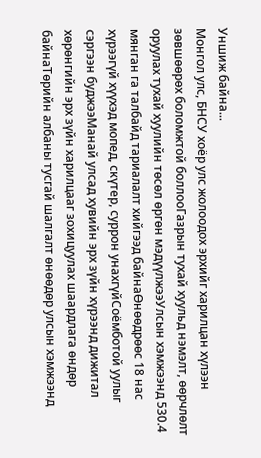Уншиж байна...
Монгол улс, БНСУ хоёр улс жолоодох эрхийг харилцан хүлээн зөвшөөрөх боломжтой боллооГазрын тухай хуульд нэмэлт, өөрчлөлт оруулах тухай хуулийн төсөл өргөн мэдүүлжээУлсын хэмжээнд 530.4 мянган га талбайд тариалалт хийгээд байнаӨнөөдрөөс 18 нас хүрээгүй хүүхэд мопед, скүтер, суррон унахгүйСоёмботой уулыг сэргээн буджээМанай улсад хувийн эрх зүйн хүрээнд дижитал хөрөнгийн эрх зүйн харилцааг зохицуулах шаардлага өндөр байнаТөрийн албаны тусгай шалгалт өнөөдөр улсын хэмжээнд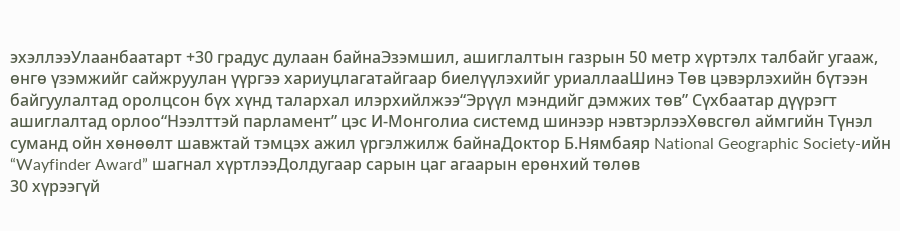эхэллээУлаанбаатарт +30 градус дулаан байнаЭзэмшил, ашиглалтын газрын 50 метр хүртэлх талбайг угааж, өнгө үзэмжийг сайжруулан үүргээ хариуцлагатайгаар биелүүлэхийг уриаллааШинэ Төв цэвэрлэхийн бүтээн байгуулалтад оролцсон бүх хүнд талархал илэрхийлжээ“Эрүүл мэндийг дэмжих төв” Сүхбаатар дүүрэгт ашиглалтад орлоо“Нээлттэй парламент” цэс И-Монголиа системд шинээр нэвтэрлээХөвсгөл аймгийн Түнэл суманд ойн хөнөөлт шавжтай тэмцэх ажил үргэлжилж байнаДоктор Б.Нямбаяр National Geographic Society-ийн “Wayfinder Award” шагнал хүртлээДолдугаар сарын цаг агаарын ерөнхий төлөв
30 хүрээгүй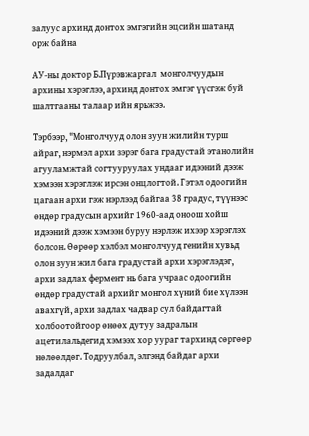залуус архинд донтох эмгэгийн эцсийн шатанд орж байна

АУ-ны доктор Б.Пүрэвжаргал  монголчуудын архины хэрэглээ, архинд донтох эмгэг үүсгэж буй шалтгааны талаар ийн ярьжээ.

Тэрбээр, "Монголчууд олон зуун жилийн турш айраг, нэрмэл архи зэрэг бага градустай этанолийн агууламжтай согтууруулах ундааг идээний дээж хэмээн хэрэглэж ирсэн онцлогтой. Гэтэл одоогийн цагаан архи гэж нэрлээд байгаа 38 градус, түүнээс өндөр градусын архийг 1960-аад оноош хойш  идээний дээж хэмээн буруу нэрлэж ихээр хэрэглэх болсон. Өөрөөр хэлбэл монголчууд генийн хувьд олон зуун жил бага градустай архи хэрэглэдэг, архи задлах фермент нь бага учраас одоогийн өндөр градустай архийг монгол хүний бие хүлээн авахгүй, архи задлах чадвар сул байдагтай холбоотойгоор өнөөх дутуу задралын ацетилальдегид хэмээх хор уураг тархинд сөргөөр нөлөөлдөг. Тодруулбал, элгэнд байдаг архи задалдаг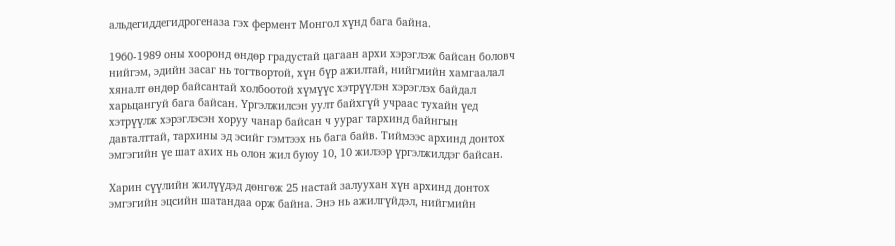альдегиддегидрогеназа гэх фермент Монгол хүнд бага байна.

1960-1989 оны хооронд өндөр градустай цагаан архи хэрэглэж байсан боловч нийгэм, эдийн засаг нь тогтвортой, хүн бүр ажилтай, нийгмийн хамгаалал хяналт өндөр байсантай холбоотой хүмүүс хэтрүүлэн хэрэглэх байдал харьцангуй бага байсан. Үргэлжилсэн уулт байхгүй учраас тухайн үед хэтрүүлж хэрэглэсэн хоруу чанар байсан ч уураг тархинд байнгын давталттай, тархины эд эсийг гэмтээх нь бага байв. Тиймээс архинд донтох эмгэгийн үе шат ахих нь олон жил буюу 10, 10 жилээр үргэлжилдэг байсан.

Харин сүүлийн жилүүдэд дөнгөж 25 настай залуухан хүн архинд донтох эмгэгийн эцсийн шатандаа орж байна. Энэ нь ажилгүйдэл, нийгмийн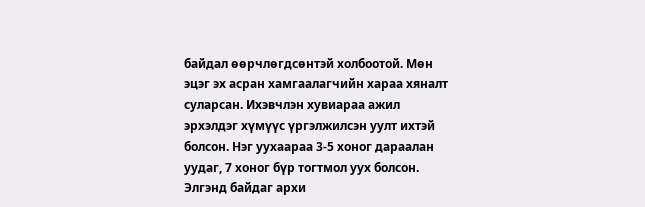байдал өөрчлөгдсөнтэй холбоотой. Мөн эцэг эх асран хамгаалагчийн хараа хяналт суларсан. Ихэвчлэн хувиараа ажил эрхэлдэг хүмүүс үргэлжилсэн уулт ихтэй болсон. Нэг уухаараа 3-5 хоног дараалан уудаг, 7 хоног бүр тогтмол уух болсон. Элгэнд байдаг архи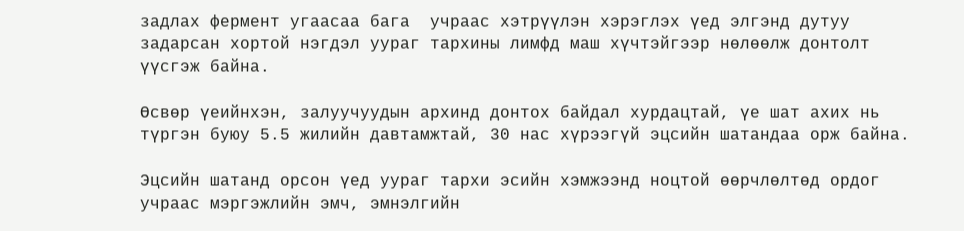задлах фермент угаасаа бага  учраас хэтрүүлэн хэрэглэх үед элгэнд дутуу задарсан хортой нэгдэл уураг тархины лимфд маш хүчтэйгээр нөлөөлж донтолт үүсгэж байна.

Өсвөр үеийнхэн, залуучуудын архинд донтох байдал хурдацтай, үе шат ахих нь түргэн буюу 5.5 жилийн давтамжтай, 30 нас хүрээгүй эцсийн шатандаа орж байна.

Эцсийн шатанд орсон үед уураг тархи эсийн хэмжээнд ноцтой өөрчлөлтөд ордог учраас мэргэжлийн эмч, эмнэлгийн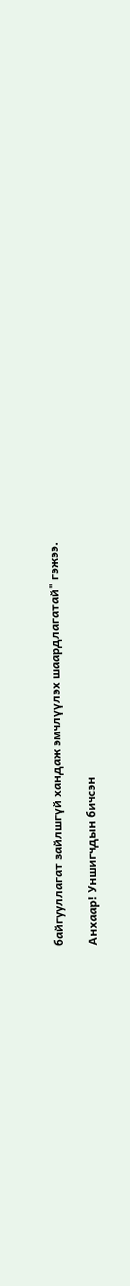байгууллагат зайлшгүй хандаж эмчлүүлэх шаардлагатай" гэжээ.

Анхаар! Уншигчдын бичсэн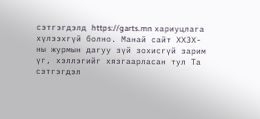сэтгэгдэлд https://garts.mn хариуцлага хүлээхгүй болно. Манай сайт ХХЗХ-ны журмын дагуу зүй зохисгүй зарим үг, хэллэгийг хязгаарласан тул Та сэтгэгдэл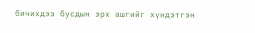бичихдээ бусдын эрх ашгийг хүндэтгэн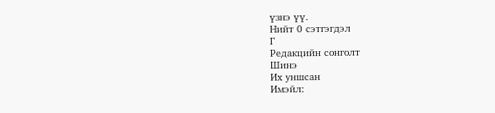үзнэ үү.
Нийт 0 сэтгэгдэл
Г
Редакцийн сонголт
Шинэ
Их уншсан
Имэйл: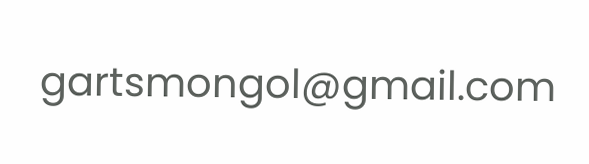gartsmongol@gmail.com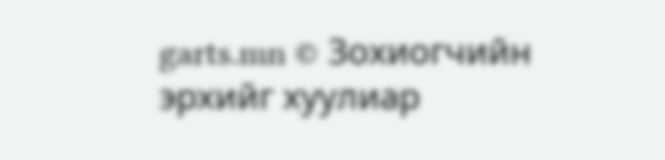garts.mn © Зохиогчийн эрхийг хуулиар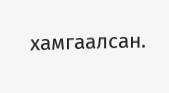хамгаалсан.